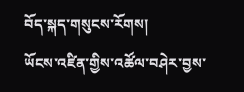བོད་སྐད་གསུངས་རོགས།
ཡོངས་འཛིན་གྱིས་འཚོལ་བཤེར་བྱས་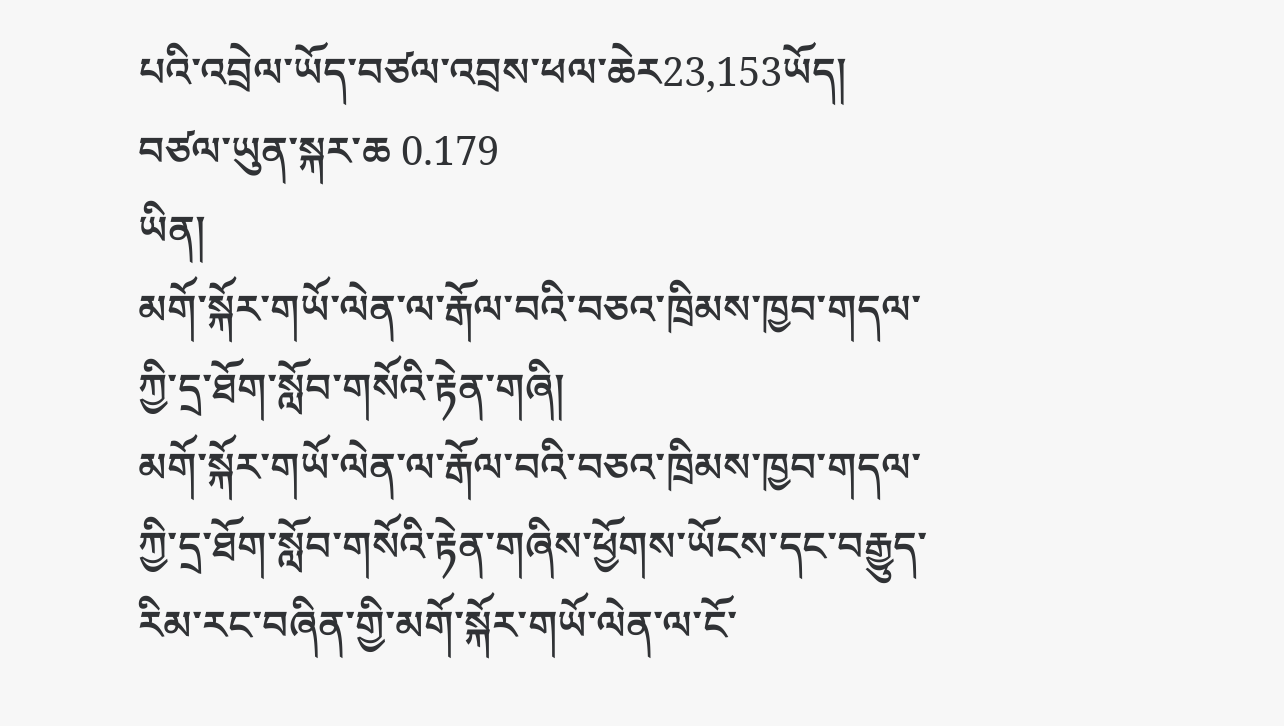པའི་འབྲེལ་ཡོད་བཙལ་འབྲས་ཕལ་ཆེར23,153ཡོད། བཙལ་ཡུན་སྐར་ཆ 0.179
ཡིན།
མགོ་སྐོར་གཡོ་ལེན་ལ་རྒོལ་བའི་བཅའ་ཁྲིམས་ཁྱབ་གདལ་ཀྱི་དྲ་ཐོག་སློབ་གསོའི་རྟེན་གཞི།
མགོ་སྐོར་གཡོ་ལེན་ལ་རྒོལ་བའི་བཅའ་ཁྲིམས་ཁྱབ་གདལ་ཀྱི་དྲ་ཐོག་སློབ་གསོའི་རྟེན་གཞིས་ཕྱོགས་ཡོངས་དང་བརྒྱུད་རིམ་རང་བཞིན་གྱི་མགོ་སྐོར་གཡོ་ལེན་ལ་ངོ་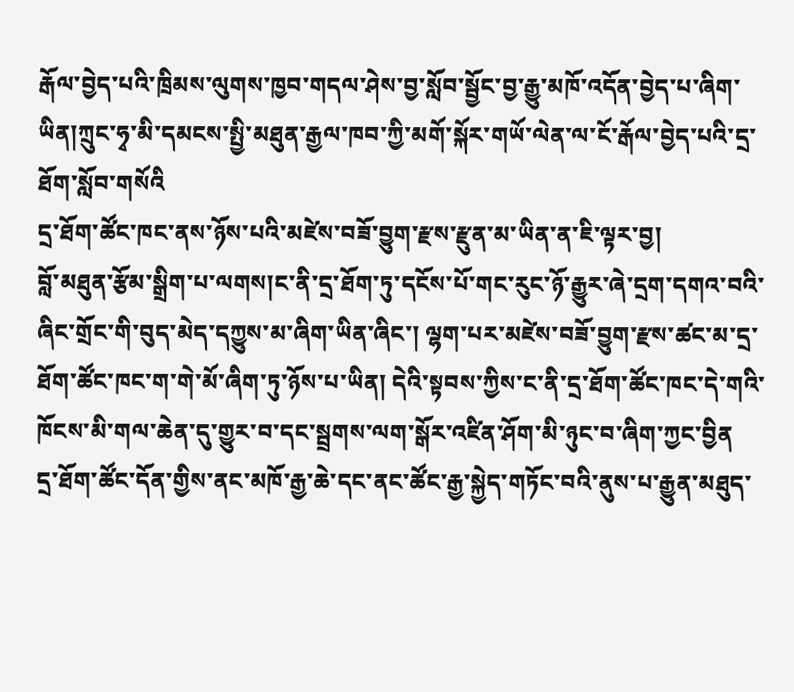རྒོལ་བྱེད་པའི་ཁྲིམས་ལུགས་ཁྱབ་གདལ་ཤེས་བྱ་སློབ་སྦྱོང་བྱ་རྒྱུ་མཁོ་འདོན་བྱེད་པ་ཞིག་ཡིན།ཀྲུང་ཧྭ་མི་དམངས་སྤྱི་མཐུན་རྒྱལ་ཁབ་ཀྱི་མགོ་སྐོར་གཡོ་ལེན་ལ་ངོ་རྒོལ་བྱེད་པའི་དྲ་ཐོག་སློབ་གསོའི
དྲ་ཐོག་ཚོང་ཁང་ནས་ཉོས་པའི་མཛེས་བཟོ་བྱུག་རྫས་རྫུན་མ་ཡིན་ན་ཇི་ལྟར་བྱ།
བློ་མཐུན་རྩོམ་སྒྲིག་པ་ལགས།ང་ནི་དྲ་ཐོག་ཏུ་དངོས་པོ་གང་རུང་ཉོ་རྒྱུར་ཞེ་དྲག་དགའ་བའི་ཞིང་གྲོང་གི་བུད་མེད་དཀྱུས་མ་ཞིག་ཡིན་ཞིང་། ལྷག་པར་མཛེས་བཟོ་བྱུག་རྫས་ཚང་མ་དྲ་ཐོག་ཚོང་ཁང་ག་གེ་མོ་ཞིག་ཏུ་ཉོས་པ་ཡིན། དེའི་སྟབས་ཀྱིས་ང་ནི་དྲ་ཐོག་ཚོང་ཁང་དེ་གའི་ཁོངས་མི་གལ་ཆེན་དུ་གྱུར་བ་དང་སྦྲགས་ལག་སྒོར་འཛིན་ཤོག་མི་ཉུང་བ་ཞིག་ཀྱང་བྱིན
དྲ་ཐོག་ཚོང་དོན་གྱིས་ནང་མཁོ་རྒྱ་ཆེ་དང་ནང་ཚོང་རྒྱ་སྐྱེད་གཏོང་བའི་ནུས་པ་རྒྱུན་མཐུད་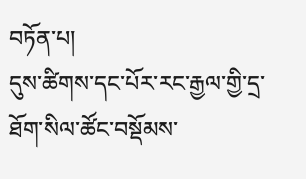བཏོན་པ།
དུས་ཚིགས་དང་པོར་རང་རྒྱལ་གྱི་དྲ་ཐོག་སིལ་ཚོང་བསྡོམས་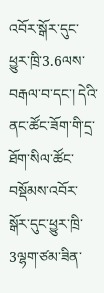འབོར་སྒོར་དུང་ཕྱུར་ཁྲི་3.6ལས་བརྒལ་བ་དང་། དེའི་ནང་ཚོང་ཟོག་གི་དྲ་ཐོག་སིལ་ཚོང་བསྡོམས་འབོར་སྒོར་དུང་ཕྱུར་ཁྲི་3ལྷག་ཙམ་ཟིན་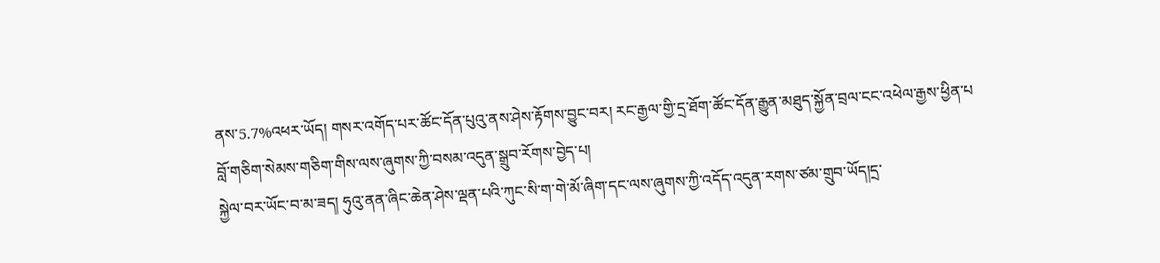ནས་5.7%འཕར་ཡོད། གསར་འགོད་པར་ཚོང་དོན་པུའུ་ནས་ཤེས་རྟོགས་བྱུང་བར། རང་རྒྱལ་གྱི་དྲ་ཐོག་ཚོང་དོན་རྒྱུན་མཐུད་སྐྱོན་བྲལ་ངང་འཕེལ་རྒྱས་ཕྱིན་པ
བློ་གཅིག་སེམས་གཅིག་གིས་ལས་ཞུགས་ཀྱི་བསམ་འདུན་སྒྲུབ་རོགས་བྱེད་པ།
སྐྱེལ་བར་ཡོང་བ་མ་ཟད། ཧུའུ་ནན་ཞིང་ཆེན་ཤེས་ལྡན་པའི་ཀུང་སི་ག་གེ་མོ་ཞིག་དང་ལས་ཞུགས་ཀྱི་འདོད་འདུན་རགས་ཙམ་གྲུབ་ཡོད།དྲ་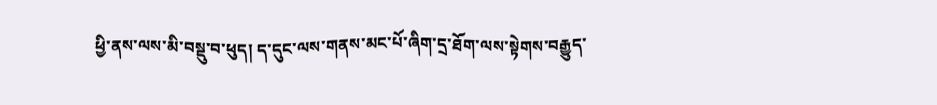ཕྱི་ནས་ལས་མི་བསྡུ་བ་ཕུད། ད་དུང་ལས་གནས་མང་པོ་ཞིག་དྲ་ཐོག་ལས་སྟེགས་བརྒྱུད་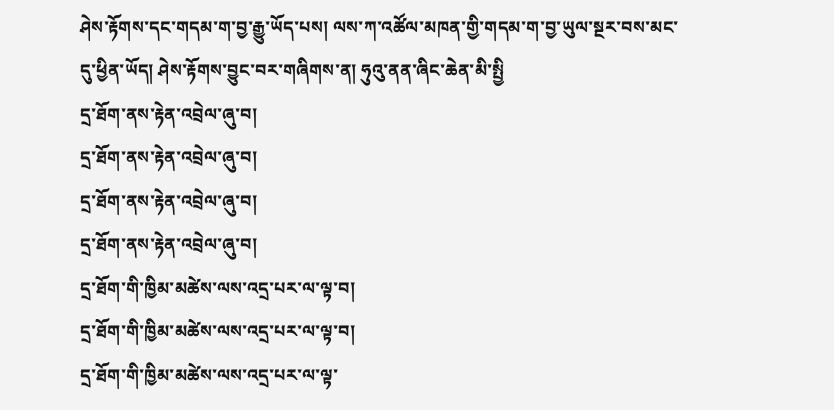ཤེས་རྟོགས་དང་གདམ་ག་བྱ་རྒྱུ་ཡོད་པས། ལས་ཀ་འཚོལ་མཁན་གྱི་གདམ་ག་བྱ་ཡུལ་སྔར་བས་མང་དུ་ཕྱིན་ཡོད། ཤེས་རྟོགས་བྱུང་བར་གཞིགས་ན། ཧུའུ་ནན་ཞིང་ཆེན་མི་སྤྱི
དྲ་ཐོག་ནས་རྟེན་འབྲེལ་ཞུ་བ།
དྲ་ཐོག་ནས་རྟེན་འབྲེལ་ཞུ་བ།
དྲ་ཐོག་ནས་རྟེན་འབྲེལ་ཞུ་བ།
དྲ་ཐོག་ནས་རྟེན་འབྲེལ་ཞུ་བ།
དྲ་ཐོག་གི་ཁྱིམ་མཚེས་ལས་འདྲ་པར་ལ་ལྟ་བ།
དྲ་ཐོག་གི་ཁྱིམ་མཚེས་ལས་འདྲ་པར་ལ་ལྟ་བ།
དྲ་ཐོག་གི་ཁྱིམ་མཚེས་ལས་འདྲ་པར་ལ་ལྟ་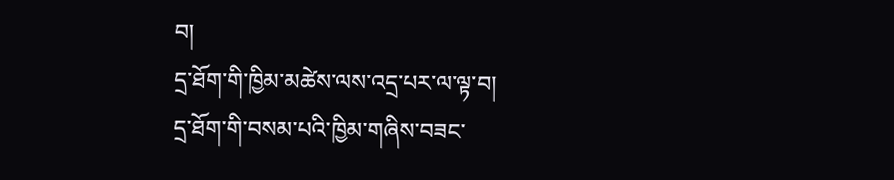བ།
དྲ་ཐོག་གི་ཁྱིམ་མཚེས་ལས་འདྲ་པར་ལ་ལྟ་བ།
དྲ་ཐོག་གི་བསམ་པའི་ཁྱིམ་གཞིས་བཟང་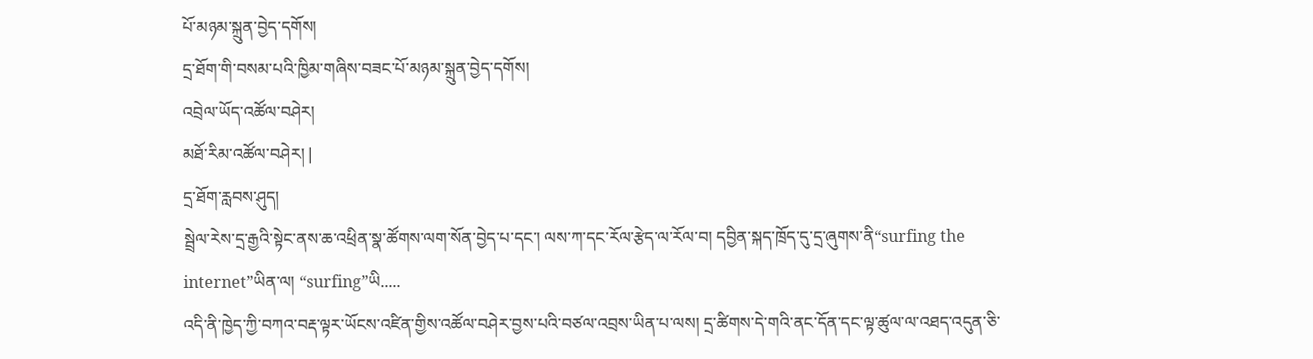པོ་མཉམ་སྐྲུན་བྱེད་དགོས།
དྲ་ཐོག་གི་བསམ་པའི་ཁྱིམ་གཞིས་བཟང་པོ་མཉམ་སྐྲུན་བྱེད་དགོས།
འབྲེལ་ཡོད་འཚོལ་བཤེར།
མཐོ་རིམ་འཚོལ་བཤེར། |
དྲ་ཐོག་རླབས་ཤུད།
སྦྲེལ་རེས་དྲ་རྒྱའི་སྟེང་ནས་ཆ་འཕྲིན་སྣ་ཚོགས་ལག་སོན་བྱེད་པ་དང་། ལས་ཀ་དང་རོལ་རྩེད་ལ་རོལ་བ། དབྱིན་སྐད་ཁྲོད་དུ་དྲ་ཞུགས་ནི“surfing the internet”ཡིན་ལ། “surfing”ཡི.....
འདི་ནི་ཁྱེད་ཀྱི་བཀའ་བརྡ་ལྟར་ཡོངས་འཛིན་གྱིས་འཚོལ་བཤེར་བྱས་པའི་བཙལ་འབྲས་ཡིན་པ་ལས། དྲ་ཚིགས་དེ་གའི་ནང་དོན་དང་ལྟ་ཚུལ་ལ་འཐད་འདུན་ཅི་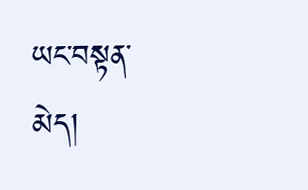ཡང་བསྟན་མེད།